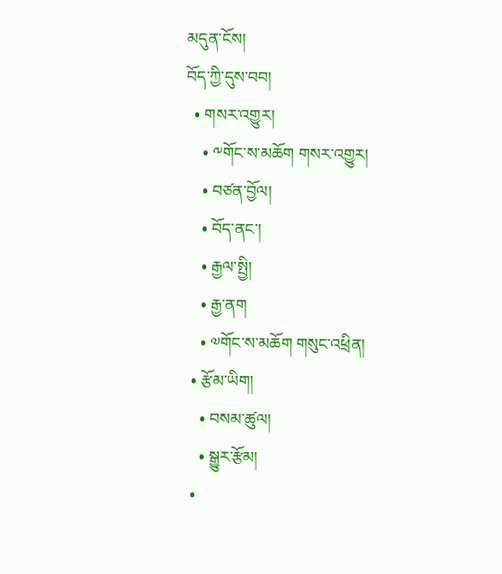མདུན་ངོས།
བོད་ཀྱི་དུས་བབ།
  • གསར་འགྱུར།
    • ༸གོང་ས་མཆོག གསར་འགྱུར།
    • བཙན་བྱོལ།
    • བོད་ནང་།
    • རྒྱལ་སྤྱི།
    • རྒྱ་ནག
    • ༧གོང་ས་མཆོག གསུང་འཕྲིན།
  • རྩོམ་ཡིག།
    • བསམ་ཚུལ།
    • སྒྱུར་རྩོམ།
  •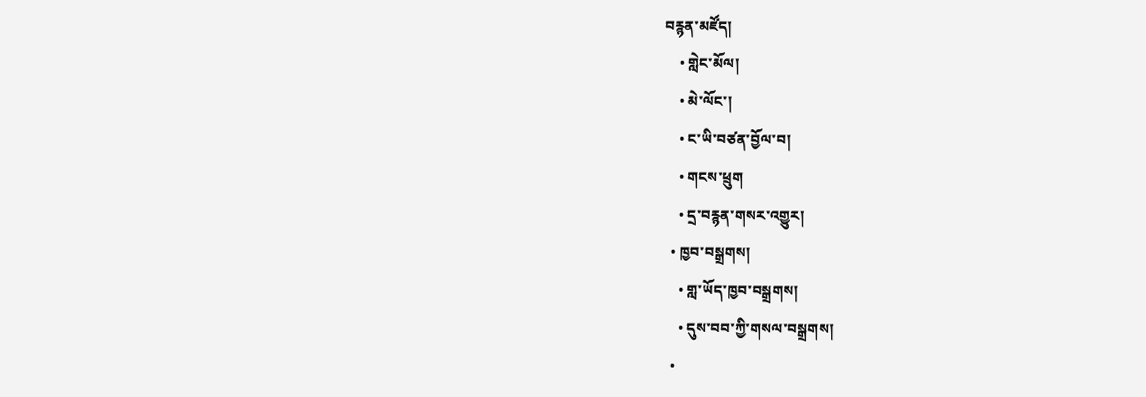བརྙན་མཛོད།
    • གླེང་མོལ།
    • མེ་ལོང་།
    • ང་ཡི་བཙན་བྱོལ་བ།
    • གངས་ཕྲུག
    • དྲ་བརྙན་གསར་འགྱུར།
  • ཁྱབ་བསྒྲགས།
    • གླ་ཡོད་ཁྱབ་བསྒྲགས།
    • དུས་བབ་ཀྱི་གསལ་བསྒྲགས།
  •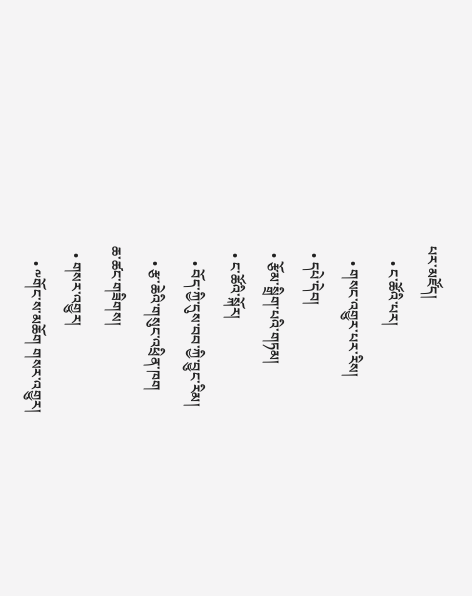པར་མཛོད།
    • ང་ཚོའི་པར།
    • གསང་འགྱུར་པར་རིས།
  • དཔེ་དེབ།
  • རྩོམ་སྒྲིག་པའི་གཏམ།
  • ང་ཚོའི་སྐོར།
    • བོད་ཀྱི་དུས་བབ་ཀྱི་བྱུང་རིམ།
    • རྩ་ཆེའི་གསུང་འཕྲིན་ཁག
ཆ་ཚང་གཟིགས།
  • གསར་འགྱུར།
    • ༸གོང་ས་མཆོག གསར་འགྱུར།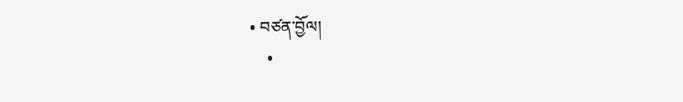• བཙན་བྱོལ།
    •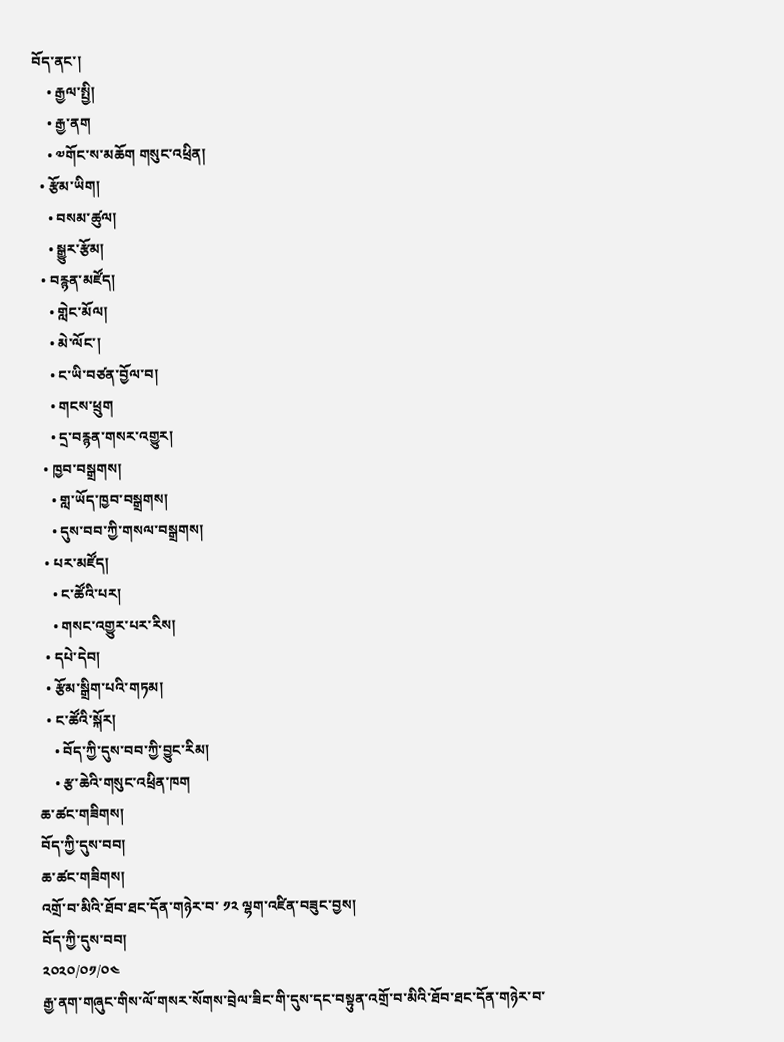བོད་ནང་།
    • རྒྱལ་སྤྱི།
    • རྒྱ་ནག
    • ༧གོང་ས་མཆོག གསུང་འཕྲིན།
  • རྩོམ་ཡིག།
    • བསམ་ཚུལ།
    • སྒྱུར་རྩོམ།
  • བརྙན་མཛོད།
    • གླེང་མོལ།
    • མེ་ལོང་།
    • ང་ཡི་བཙན་བྱོལ་བ།
    • གངས་ཕྲུག
    • དྲ་བརྙན་གསར་འགྱུར།
  • ཁྱབ་བསྒྲགས།
    • གླ་ཡོད་ཁྱབ་བསྒྲགས།
    • དུས་བབ་ཀྱི་གསལ་བསྒྲགས།
  • པར་མཛོད།
    • ང་ཚོའི་པར།
    • གསང་འགྱུར་པར་རིས།
  • དཔེ་དེབ།
  • རྩོམ་སྒྲིག་པའི་གཏམ།
  • ང་ཚོའི་སྐོར།
    • བོད་ཀྱི་དུས་བབ་ཀྱི་བྱུང་རིམ།
    • རྩ་ཆེའི་གསུང་འཕྲིན་ཁག
ཆ་ཚང་གཟིགས།
བོད་ཀྱི་དུས་བབ།
ཆ་ཚང་གཟིགས།
འགྲོ་བ་མིའི་ཐོབ་ཐང་དོན་གཉེར་བ་ ༡༢ ལྷག་འཛིན་བཟུང་བྱས།
བོད་ཀྱི་དུས་བབ།
༢༠༢༠/༠༡/༠༤
རྒྱ་ནག་གཞུང་གིས་ལོ་གསར་སོགས་བྲེལ་ཟིང་གི་དུས་དང་བསྟུན་འགྲོ་བ་མིའི་ཐོབ་ཐང་དོན་གཉེར་བ་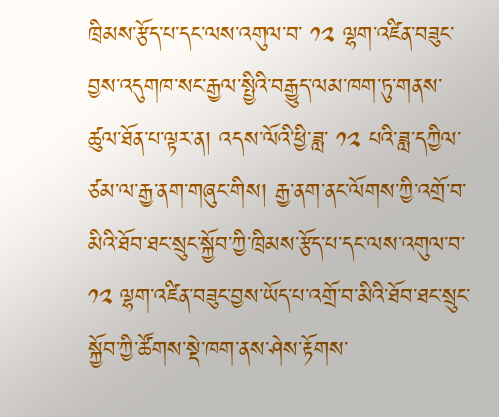ཁྲིམས་རྩོད་པ་དང་ལས་འགུལ་བ་ ༡༢ ལྷག་འཛིན་བཟུང་བྱས་འདུགཁ་སང་རྒྱལ་སྤྱིའི་བརྒྱུད་ལམ་ཁག་ཏུ་གནས་ཚུལ་ཐོན་པ་ལྟར་ན། འདས་ལོའི་ཕྱི་ཟླ་ ༡༢ པའི་ཟླ་དཀྱིལ་ཙམ་ལ་རྒྱ་ནག་གཞུང་གིས། རྒྱ་ནག་ནང་ལོགས་ཀྱི་འགྲོ་བ་མིའི་ཐོབ་ཐང་སྲུང་སྐྱོབ་ཀྱི་ཁྲིམས་རྩོད་པ་དང་ལས་འགུལ་བ་ ༡༢ ལྷག་འཛིན་བཟུང་བྱས་ཡོད་པ་འགྲོ་བ་མིའི་ཐོབ་ཐང་སྲུང་སྐྱོབ་ཀྱི་ཚོགས་སྡེ་ཁག་ནས་ཤེས་རྟོགས་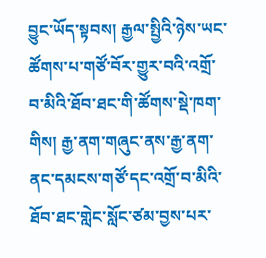བྱུང་ཡོད་སྟབས། རྒྱལ་སྤྱིའི་ཉེས་ཡང་ཚོགས་པ་གཙོ་བོར་གྱུར་བའི་འགྲོ་བ་མིའི་ཐོབ་ཐང་གི་ཚོགས་སྡེ་ཁག་གིས། རྒྱ་ནག་གཞུང་ནས་རྒྱ་ནག་ནང་དམངས་གཙོ་དང་འགྲོ་བ་མིའི་ཐོབ་ཐང་གླེང་སློང་ཙམ་བྱས་པར་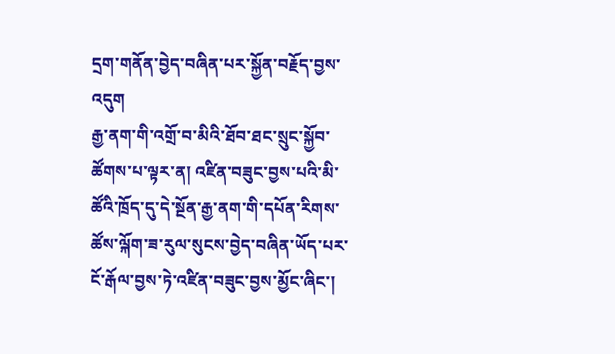དྲག་གནོན་བྱེད་བཞིན་པར་སྐྱོན་བརྗོད་བྱས་འདུག
རྒྱ་ནག་གི་འགྲོ་བ་མིའི་ཐོབ་ཐང་སྲུང་སྐྱོབ་ཚོགས་པ་ལྟར་ན། འཛིན་བཟུང་བྱས་པའི་མི་ཚོའི་ཁྲོད་དུ་དེ་སྔོན་རྒྱ་ནག་གི་དཔོན་རིགས་ཚོས་ལྐོག་ཟ་རུལ་སུངས་བྱེད་བཞིན་ཡོད་པར་ངོ་རྒོལ་བྱས་ཏེ་འཛིན་བཟུང་བྱས་མྱོང་ཞིང་།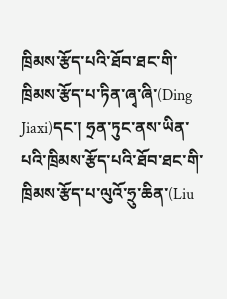ཁྲིམས་རྩོད་པའི་ཐོབ་ཐང་གི་ཁྲིམས་རྩོད་པ་ཏིན་ཞྭ་ཞི་(Ding Jiaxi)དང་། ཧྲན་ཏུང་ནས་ཡིན་པའི་ཁྲིམས་རྩོད་པའི་ཐོབ་ཐང་གི་ཁྲིམས་རྩོད་པ་ལུའོ་ཧྲུ་ཆིན་(Liu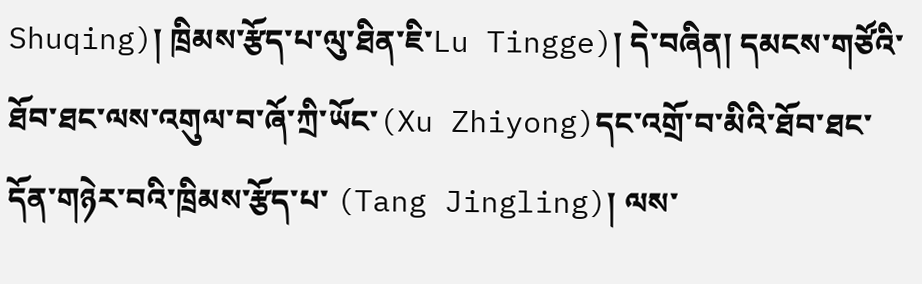Shuqing)། ཁྲིམས་རྩོད་པ་ལུ་ཐིན་ཇི་Lu Tingge)། དེ་བཞིན། དམངས་གཙོའི་ཐོབ་ཐང་ལས་འགུལ་བ་ཞོ་ཀྲི་ཡོང་(Xu Zhiyong)དང་འགྲོ་བ་མིའི་ཐོབ་ཐང་དོན་གཉེར་བའི་ཁྲིམས་རྩོད་པ་ (Tang Jingling)། ལས་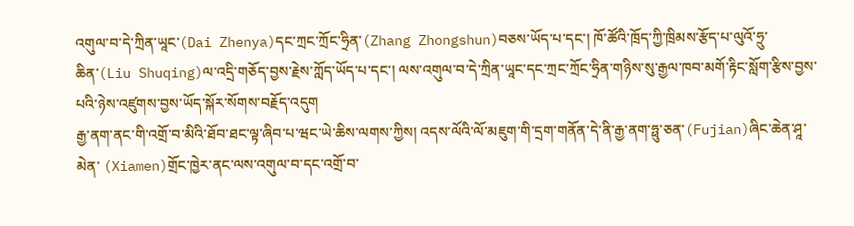འགུལ་བ་དེ་ཀྲིན་ཡཱང་(Dai Zhenya)དང་ཀྲང་ཀྲོང་ཧྲིན་(Zhang Zhongshun)བཅས་ཡོད་པ་དང་། ཁོ་ཚོའི་ཁྲོད་ཀྱི་ཁྲིམས་རྩོད་པ་ལུའོ་ཧྲུ་ཆིན་(Liu Shuqing)ལ་འདྲི་གཅོད་བྱས་རྗེས་ཀློད་ཡོད་པ་དང་། ལས་འགུལ་བ་དེ་ཀྲིན་ཡཱང་དང་ཀྲང་ཀྲོང་ཧྲིན་གཉིས་སུ་རྒྱལ་ཁབ་མགོ་རྟིང་སློག་རྩིས་བྱས་པའི་ཉེས་འཛུགས་བྱས་ཡོད་སྐོར་སོགས་བརྗོད་འདུག
རྒྱ་ནག་ནང་གི་འགྲོ་བ་མིའི་ཐོབ་ཐང་ལྟ་ཞིབ་པ་ཝང་ཡེ་ཆིས་ལགས་ཀྱིས། འདས་ལོའི་ལོ་མཇུག་གི་དྲག་གནོན་དེ་ནི་རྒྱ་ནག་ཧྥུ་ཅན་(Fujian)ཞིང་ཆེན་ཤཱ་མེན་ (Xiamen)གྲོང་ཁྱེར་ནང་ལས་འགུལ་བ་དང་འགྲོ་བ་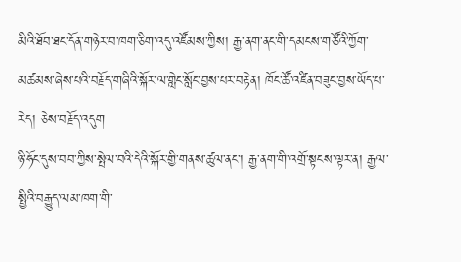མིའི་ཐོབ་ཐང་དོན་གཉེར་བ་ཁག་ཅིག་འདུ་འཛོམས་ཀྱིས། རྒྱ་ནག་ནང་གི་དམངས་གཙོའི་ཀྱོག་མཚམས་ཞེས་པའི་བརྗོད་གཞིའི་སྐོར་ལ་གླེང་སློང་བྱས་པར་བརྟེན། ཁོང་ཚོ་འཛིན་བཟུང་བྱས་ཡོད་པ་རེད། ཅེས་བརྗོད་འདུག
ཉི་ཧོང་དུས་བབ་ཀྱིས་སྤེལ་བའི་དེའི་སྐོར་གྱི་གནས་ཚུལ་ནང་། རྒྱ་ནག་གི་འགྲོ་སྟངས་ལྟར་ན། རྒྱལ་སྤྱིའི་བརྒྱུད་ལམ་ཁག་གི་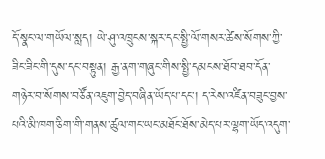དོ་སྣང་ལ་གཡོལ་སླད། ཡེ་ཤུ་འཁྲུངས་སྐར་དང་སྤྱི་ལོ་གསར་ཚེས་སོགས་ཀྱི་ཟིང་ཟིང་གི་དུས་དང་བསྟུན། རྒྱ་ནག་གཞུང་གིས་སྤྱི་དམངས་ཐོབ་ཐབ་དོན་གཉེར་བ་སོགས་བཙོན་འཇུག་བྱེད་བཞིན་ཡོད་པ་དང་། ད་རེས་འཛིན་བཟུང་བྱས་པའི་མི་ཁག་ཅིག་གི་གནས་ཚུལ་གང་ཡང་མཐོང་ཐོས་མེད་པར་ལྷག་ཡོད་འདུག་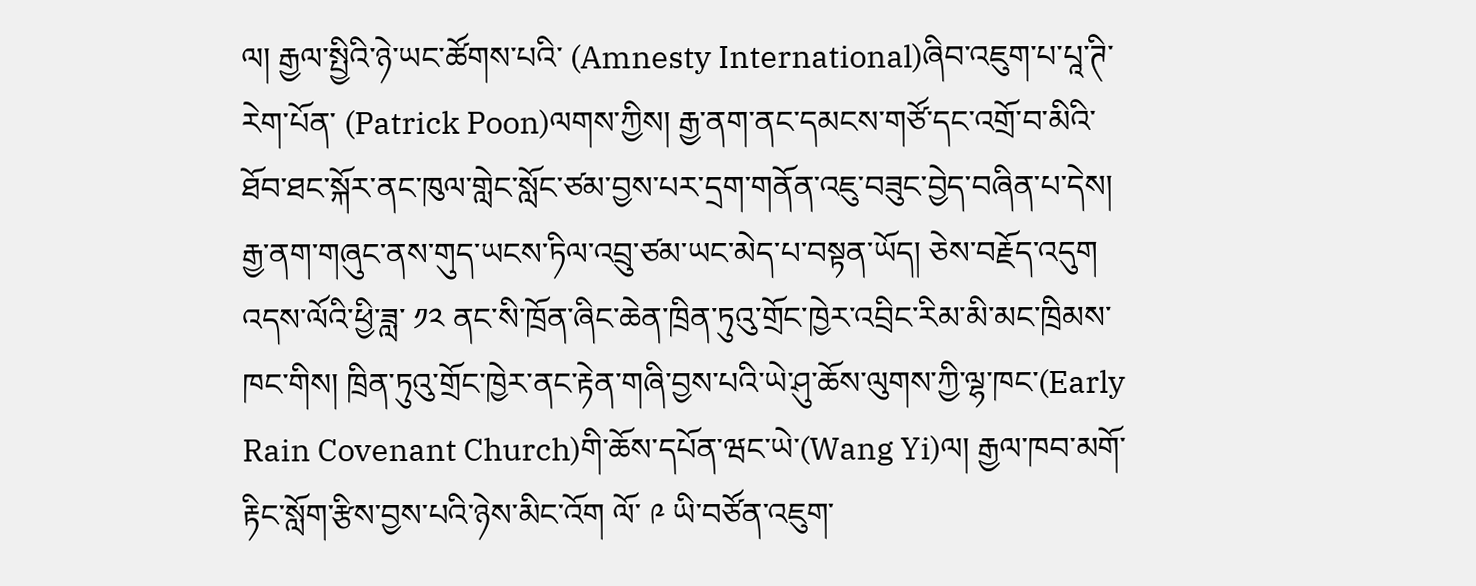ལ། རྒྱལ་སྤྱིའི་ཉེ་ཡང་ཚོགས་པའི་ (Amnesty International)ཞིབ་འཇུག་པ་པཱ་ཊི་རེག་པོན་ (Patrick Poon)ལགས་ཀྱིས། རྒྱ་ནག་ནང་དམངས་གཙོ་དང་འགྲོ་བ་མིའི་ཐོབ་ཐང་སྐོར་ནང་ཁུལ་གླེང་སློང་ཙམ་བྱས་པར་དྲག་གནོན་འཇུ་བཟུང་བྱེད་བཞིན་པ་དེས། རྒྱ་ནག་གཞུང་ནས་གུད་ཡངས་ཏིལ་འབྲུ་ཙམ་ཡང་མེད་པ་བསྟན་ཡོད། ཅེས་བརྗོད་འདུག
འདས་ལོའི་ཕྱི་ཟླ་ ༡༢ ནང་སི་ཁྲོན་ཞིང་ཆེན་ཁྲིན་ཏུའུ་གྲོང་ཁྱེར་འབྲིང་རིམ་མི་མང་ཁྲིམས་ཁང་གིས། ཁྲིན་ཏུའུ་གྲོང་ཁྱེར་ནང་རྟེན་གཞི་བྱས་པའི་ཡེ་ཤུ་ཆོས་ལུགས་ཀྱི་ལྷ་ཁང་(Early Rain Covenant Church)གི་ཆོས་དཔོན་ཝང་ཡེ་(Wang Yi)ལ། རྒྱལ་ཁབ་མགོ་རྟིང་སློག་རྩིས་བྱས་པའི་ཉེས་མིང་འོག ལོ་ ༩ ཡི་བཙོན་འཇུག་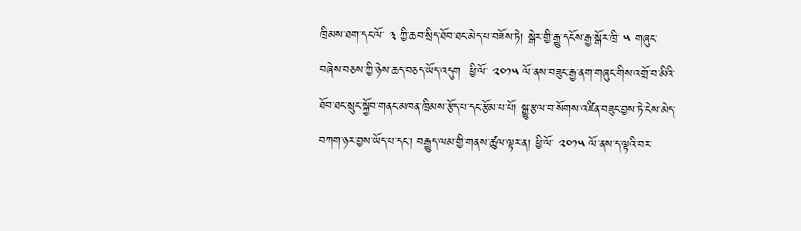ཁྲིམས་ཐག་དང་ལོ་ ༣ ཀྱི་ཆབ་སྲིད་ཐོབ་ཐང་མེད་པ་བཟོས་ཏེ། སྒེར་གྱི་རྒྱུ་དངོས་རྒྱ་སྒོར་ཁྲི་ ༥ གཞུང་བཞེས་བཅས་ཀྱི་ཉེས་ཆད་བཅད་ཡོད་འདུག  ཕྱི་ལོ་ ༢༠༡༥ ལོ་ནས་བཟུང་རྒྱ་ནག་གཞུང་གིས་འགྲོ་བ་མིའི་ཐོབ་ཐང་སྲུང་སྐྱོབ་གནང་མཁན་ཁྲིམས་རྩོད་པ་དང་རྩོམ་པ་པོ། སྒྱུ་རྩལ་བ་སོགས་འཛིན་བཟུང་བྱས་ཏེ་ངེས་མེད་བཀག་ཉར་བྱས་ཡོད་པ་དང་། བརྒྱུད་ལམ་གྱི་གནས་ཚུལ་ལྟར་ན། ཕྱི་ལོ་ ༢༠༡༥ ལོ་ནས་ད་ལྟའི་བར་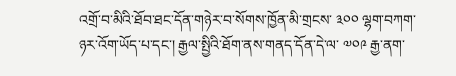འགྲོ་བ་མིའི་ཐོབ་ཐང་དོན་གཉེར་བ་སོགས་ཁྱོན་མི་གྲངས་ ༣༠༠ ལྷག་བཀག་ཉར་འོག་ཡོད་པ་དང་། རྒྱལ་སྤྱིའི་ཐོག་ནས་གནད་དོན་དེ་ལ་ ༧༠༩ རྒྱ་ནག་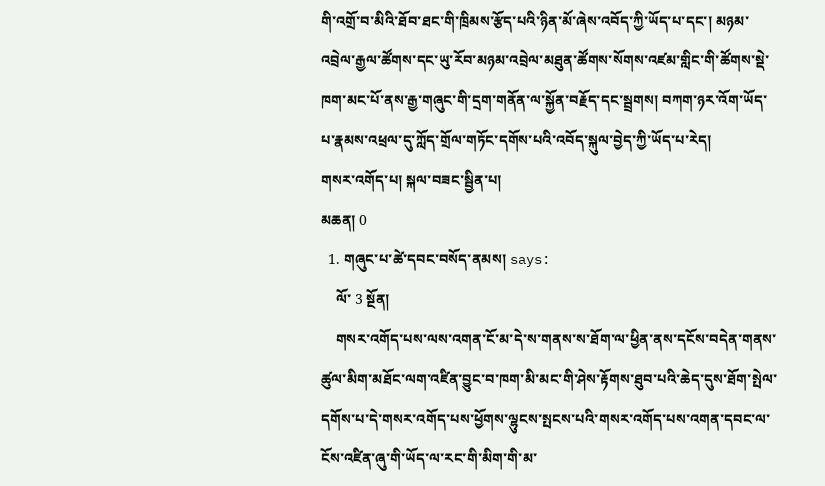གི་འགྲོ་བ་མིའི་ཐོབ་ཐང་གི་ཁྲིམས་རྩོད་པའི་ཉིན་མོ་ཞེས་འབོད་ཀྱི་ཡོད་པ་དང་། མཉམ་འབྲེལ་རྒྱལ་ཚོགས་དང་ཡུ་རོབ་མཉམ་འབྲེལ་མཐུན་ཚོགས་སོགས་འཛམ་གླིང་གི་ཚོགས་སྡེ་ཁག་མང་པོ་ནས་རྒྱ་གཞུང་གི་དྲག་གནོན་ལ་སྐྱོན་བརྗོད་དང་སྦྲགས། བཀག་ཉར་འོག་ཡོད་པ་རྣམས་འཕྲལ་དུ་ཀློད་གྲོལ་གཏོང་དགོས་པའི་འབོད་སྐུལ་བྱེད་ཀྱི་ཡོད་པ་རེད།
གསར་འགོད་པ། སྐལ་བཟང་སྦྱིན་པ།
མཆན། 0
  1. གཞུང་པ་ཚེ་དབང་བསོད་ནམས། says:
    ལོ་ 3 སྔོན།
    གསར་འགོད་པས་ལས་འགན་ངོ་མ་དེ་ས་གནས་ས་ཐོག་ལ་ཕྱིན་ནས་དངོས་བདེན་གནས་ཚུལ་མིག་མཐོང་ལག་འཛིན་བྱུང་བ་ཁག་མི་མང་གི་ཤེས་རྟོགས་ཐུབ་པའི་ཆེད་དུས་ཐོག་སྤེལ་དགོས་པ་དེ་གསར་འགོད་པས་ཕྱོགས་ལྷུངས་སྤངས་པའི་གསར་འགོད་པས་འགན་དབང་ལ་ངོས་འཛིན་ཞུ་གི་ཡོད་ལ་རང་གི་མིག་གི་མ་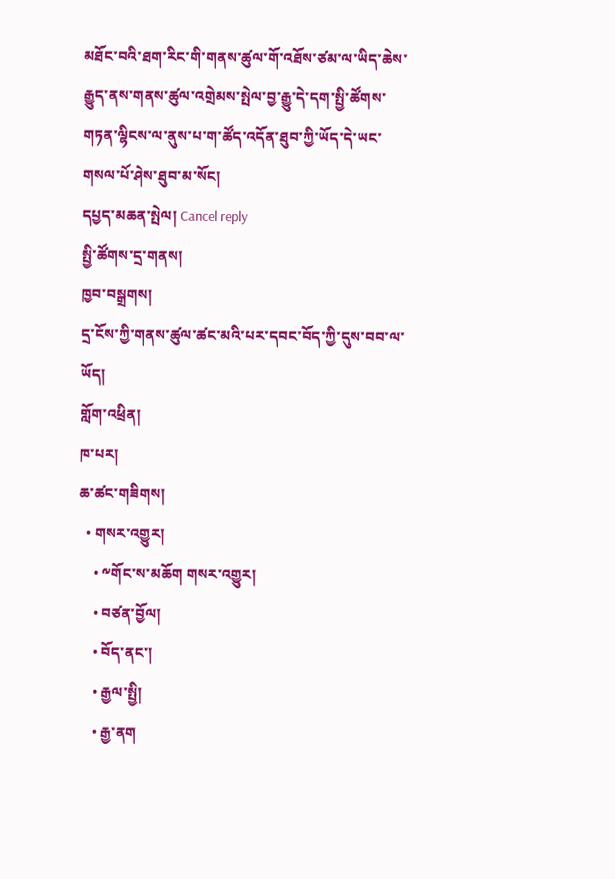མཐོང་བའི་ཐག་རིང་གི་གནས་ཚུལ་གོ་འཐོས་ཙམ་ལ་ཡིད་ཆེས་རྒྱུད་ནས་གནས་ཚུལ་འགྲེམས་སྤེལ་བྱ་རྒྱུ་དེ་དག་སྤྱི་ཚོགས་གཏན་ལྷིངས་ལ་ནུས་པ་ག་ཚོད་འདོན་ཐུབ་ཀྱི་ཡོད་དེ་ཡང་གསལ་པོ་ཤེས་ཐུབ་མ་སོང།
དཔྱད་མཆན་སྤེལ། Cancel reply
སྤྱི་ཚོགས་དྲ་གནས།
ཁྱབ་བསྒྲགས།
དྲ་ངོས་ཀྱི་གནས་ཚུལ་ཚང་མའི་པར་དབང་བོད་ཀྱི་དུས་བབ་ལ་ཡོད།
གློག་འཕྲིན།
ཁ་པར།
ཆ་ཚང་གཟིགས།
  • གསར་འགྱུར།
    • ༸གོང་ས་མཆོག གསར་འགྱུར།
    • བཙན་བྱོལ།
    • བོད་ནང་།
    • རྒྱལ་སྤྱི།
    • རྒྱ་ནག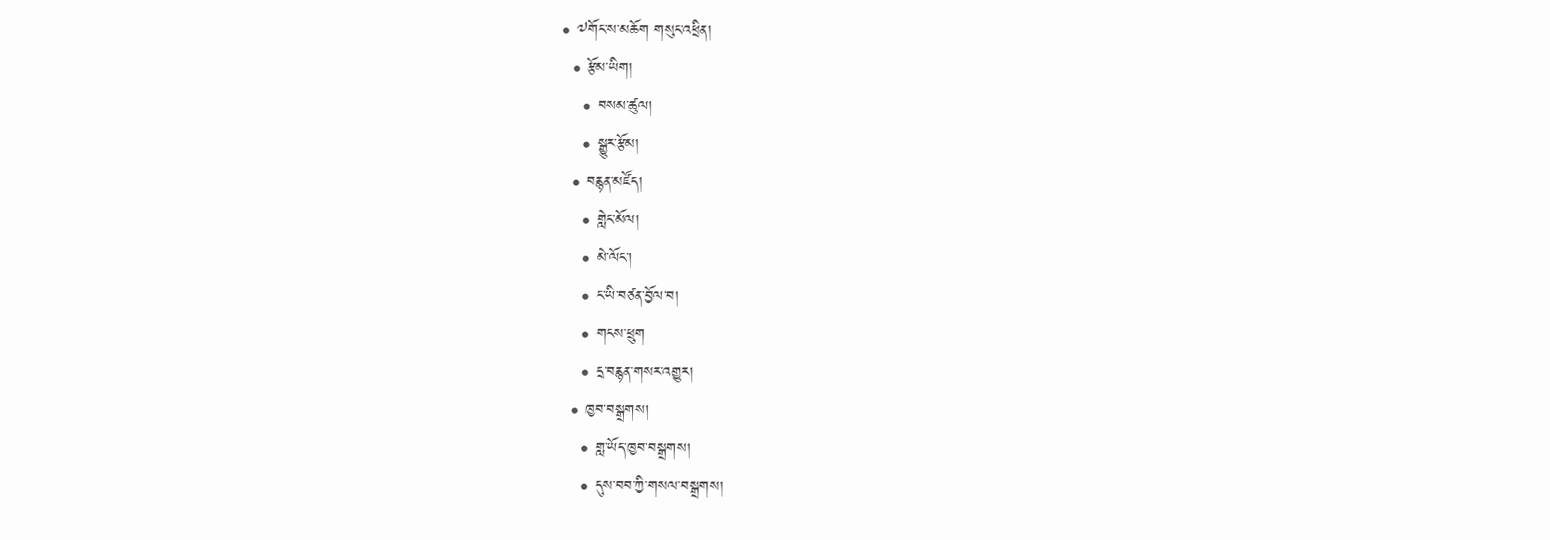• ༧གོང་ས་མཆོག གསུང་འཕྲིན།
  • རྩོམ་ཡིག།
    • བསམ་ཚུལ།
    • སྒྱུར་རྩོམ།
  • བརྙན་མཛོད།
    • གླེང་མོལ།
    • མེ་ལོང་།
    • ང་ཡི་བཙན་བྱོལ་བ།
    • གངས་ཕྲུག
    • དྲ་བརྙན་གསར་འགྱུར།
  • ཁྱབ་བསྒྲགས།
    • གླ་ཡོད་ཁྱབ་བསྒྲགས།
    • དུས་བབ་ཀྱི་གསལ་བསྒྲགས།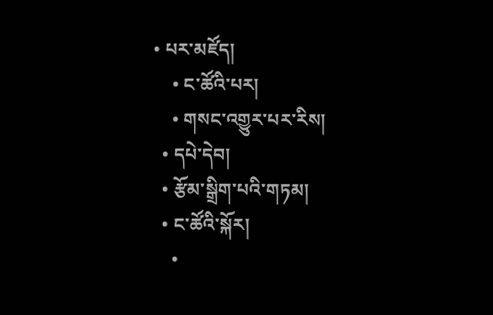• པར་མཛོད།
    • ང་ཚོའི་པར།
    • གསང་འགྱུར་པར་རིས།
  • དཔེ་དེབ།
  • རྩོམ་སྒྲིག་པའི་གཏམ།
  • ང་ཚོའི་སྐོར།
    •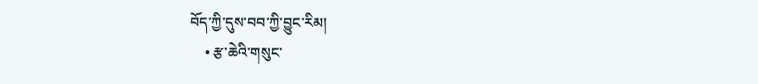བོད་ཀྱི་དུས་བབ་ཀྱི་བྱུང་རིམ།
    • རྩ་ཆེའི་གསུང་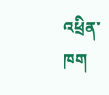འཕྲིན་ཁག